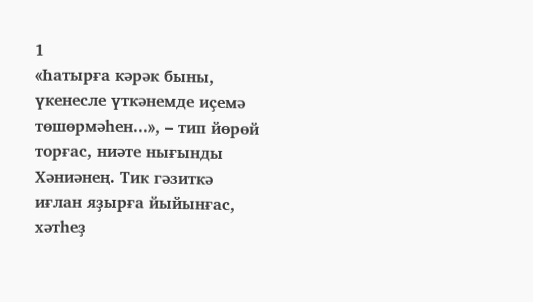1
«Һатырға кәрәк быны, үкенесле үткәнемде иҫемә төшөрмәһен...», – тип йөрөй торғас, ниәте нығынды Хәниәнең. Тик гәзиткә иғлан яҙырға йыйынғас, хәтһеҙ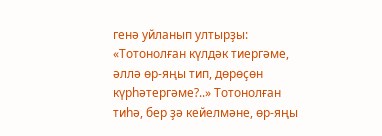генә уйланып ултырҙы: «Тотонолған күлдәк тиергәме, әллә өр-яңы тип, дөрөҫөн күрһәтергәме?..» Тотонолған тиһә, бер ҙә кейелмәне, өр-яңы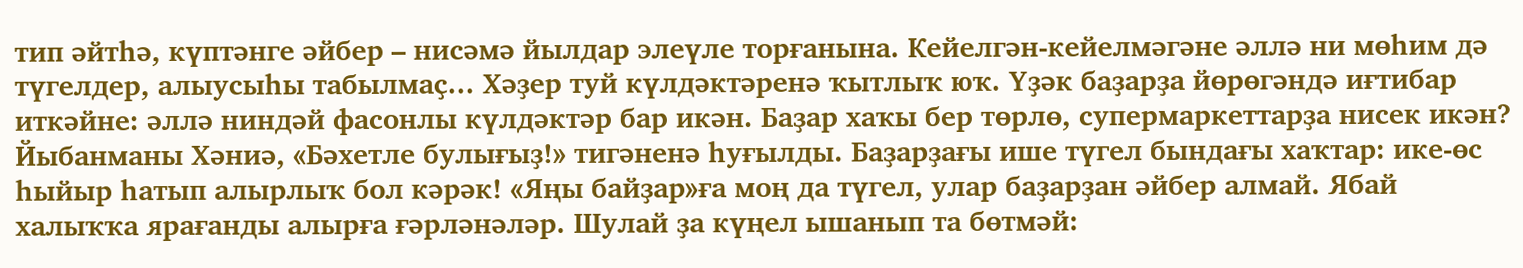тип әйтһә, күптәнге әйбер – нисәмә йылдар элеүле торғанына. Кейелгән-кейелмәгәне әллә ни мөһим дә түгелдер, алыусыһы табылмаҫ... Хәҙер туй күлдәктәренә ҡытлыҡ юҡ. Үҙәк баҙарҙа йөрөгәндә иғтибар иткәйне: әллә ниндәй фасонлы күлдәктәр бар икән. Баҙар хаҡы бер төрлө, супермаркеттарҙа нисек икән? Йыбанманы Хәниә, «Бәхетле булығыҙ!» тигәненә һуғылды. Баҙарҙағы ише түгел бындағы хаҡтар: ике-өс һыйыр һатып алырлыҡ бол кәрәк! «Яңы байҙар»ға моң да түгел, улар баҙарҙан әйбер алмай. Ябай халыҡҡа ярағанды алырға ғәрләнәләр. Шулай ҙа күңел ышанып та бөтмәй: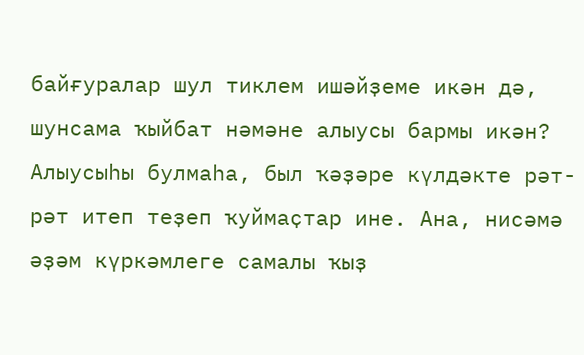байғуралар шул тиклем ишәйҙеме икән дә, шунсама ҡыйбат нәмәне алыусы бармы икән?
Алыусыһы булмаһа, был ҡәҙәре күлдәкте рәт-рәт итеп теҙеп ҡуймаҫтар ине. Ана, нисәмә әҙәм күркәмлеге самалы ҡыҙ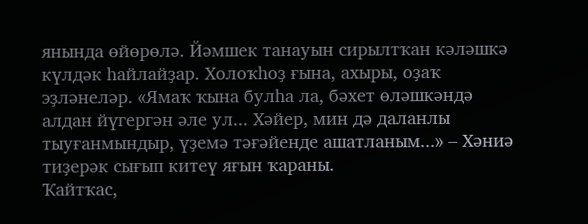янында өйөрөлә. Йәмшек танауын сирылтҡан кәләшкә күлдәк һайлайҙар. Холоҡһоҙ ғына, ахыры, оҙаҡ эҙләнеләр. «Ямаҡ ҡына булһа ла, бәхет өләшкәндә алдан йүгергән әле ул... Хәйер, мин дә даланлы тыуғанмындыр, үҙемә тәғәйенде ашатланым...» – Хәниә тиҙерәк сығып китеү яғын ҡараны.
Ҡайтҡас,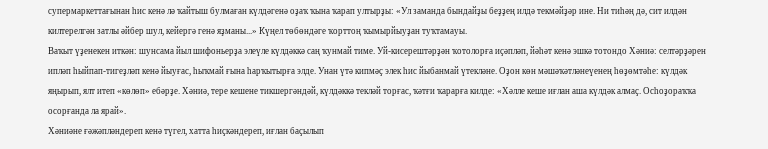супермаркеттағынан һис кенә лә ҡайтыш булмаған күлдәгенә оҙаҡ ҡына ҡарап ултырҙы: «Ул заманда бындайҙы беҙҙең илдә текмәйҙәр ине. Ни тиһәң дә, сит илдән килтерелгән затлы әйбер шул, кейергә генә яҙманы...» Күңел төбөндәге ҡорттоң ҡымырйыуҙан туҡтамауы.
Ваҡыт үҙенекен иткән: шунсама йыл шифоньерҙа элеүле күлдәккә саң ҡунмай тиме. Уй-кисерештәрҙән ҡотолорға иҫәпләп, йәһәт кенә эшкә тотондо Хәниә: селтәрҙәрен ипләп һыйпап-тигеҙләп кенә йыуғас, һыҡмай ғына һарҡытырға элде. Унан үтә кипмәҫ элек һис йыбанмай үтекләне. Оҙон көн мәшәҡәтләнеүенең һөҙөмтәһе: күлдәк яңырып, ялт итеп «көлөп» ебәрҙе. Хәниә, тере кешене тикшергәндәй, күлдәккә текләй торғас, ҡәтғи ҡарарға килде: «Хәлле кеше иғлан аша күлдәк алмаҫ. Осһоҙораҡҡа осорғанда ла ярай».
Хәниәне ғәжәпләндереп кенә түгел, хатта һиҫкәндереп, иғлан баҫылып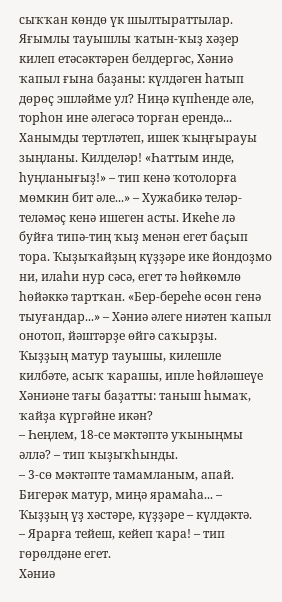сыҡҡан көндө үк шылтыраттылар. Яғымлы тауышлы ҡатын-ҡыҙ хәҙер килеп етәсәктәрен белдергәс, Хәниә ҡапыл ғына баҙаны: күлдәген һатып дөрөҫ эшләйме ул? Ниңә күпһенде әле, торһон ине әлегәсә торған ерендә...
Ханымды тертләтеп, ишек ҡыңғырауы зыңланы. Килделәр! «Һаттым инде, һуңланығыҙ!» – тип кенә ҡотолорға мөмкин бит әле...» – Хужабикә теләр-теләмәҫ кенә ишеген асты. Икеһе лә буйға типә-тиң ҡыҙ менән егет баҫып тора. Ҡыҙыҡайҙың күҙҙәре ике йондоҙмо ни, илаһи нур сәсә, егет тә һөйкөмлө һөйәккә тартҡан. «Бер-береһе өсөн генә тыуғандар...» – Хәниә әлеге ниәтен ҡапыл онотоп, йәштәрҙе өйгә саҡырҙы.
Ҡыҙҙың матур тауышы, килешле килбәте, асыҡ ҡарашы, ипле һөйләшеүе Хәниәне тағы баҙатты: таныш һымаҡ, ҡайҙа күргәйне икән?
– Һеңлем, 18-се мәктәптә уҡыныңмы әллә? – тип ҡыҙыҡһынды.
– 3-сө мәктәпте тамамланым, апай. Бигерәк матур, миңә ярамаһа... – Ҡыҙҙың үҙ хәстәре, күҙҙәре – күлдәктә.
– Ярарға тейеш, кейеп ҡара! – тип гөрөлдәне егет.
Хәниә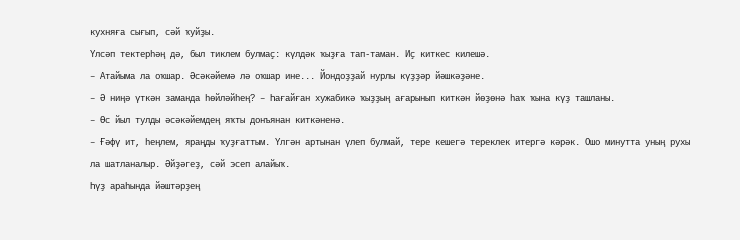кухняға сығып, сәй ҡуйҙы.
Үлсәп тектерһәң дә, был тиклем булмаҫ: күлдәк ҡыҙға тап-таман. Иҫ киткес килешә.
– Атайыма ла оҡшар. Әсәкәйемә лә оҡшар ине... Йондоҙҙай нурлы күҙҙәр йәшкәҙәне.
– Ә ниңә үткән заманда һөйләйһең? – Һағайған хужабикә ҡыҙҙың ағарынып киткән йөҙөнә һаҡ ҡына күҙ ташланы.
– Өс йыл тулды әсәкәйемдең яҡты донъянан киткәненә.
– Ғәфү ит, һеңлем, яраңды ҡуҙғаттым. Үлгән артынан үлеп булмай, тере кешегә тереклек итергә кәрәк. Ошо минутта уның рухы ла шатланалыр. Әйҙәгеҙ, сәй эсеп алайыҡ.
Һүҙ араһында йәштәрҙең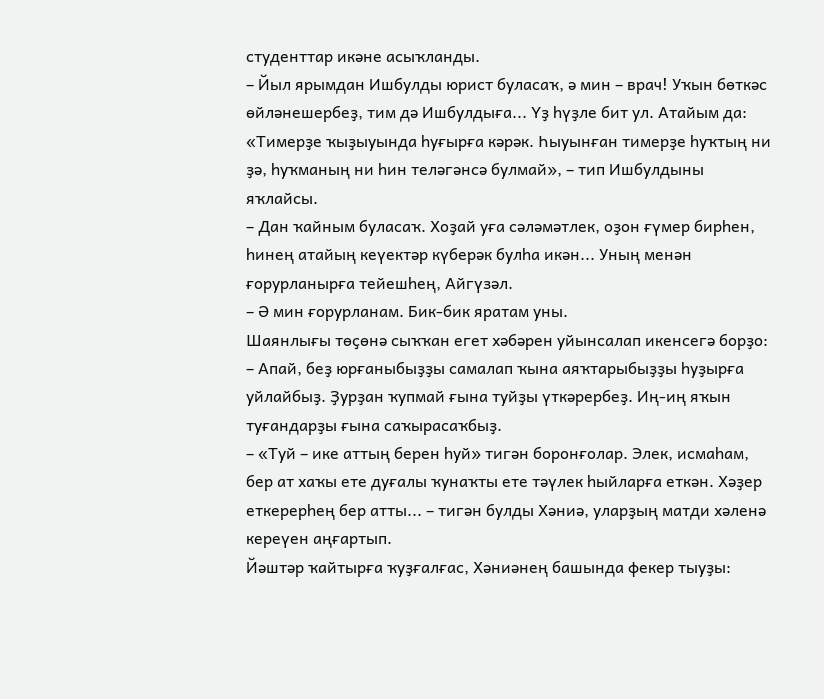студенттар икәне асыҡланды.
– Йыл ярымдан Ишбулды юрист буласаҡ, ә мин – врач! Уҡын бөткәс өйләнешербеҙ, тим дә Ишбулдыға... Үҙ һүҙле бит ул. Атайым да: «Тимерҙе ҡыҙыуында һуғырға кәрәк. Һыуынған тимерҙе һуҡтың ни ҙә, һуҡманың ни һин теләгәнсә булмай», – тип Ишбулдыны яҡлайсы.
– Дан ҡайным буласаҡ. Хоҙай уға сәләмәтлек, оҙон ғүмер бирһен, һинең атайың кеүектәр күберәк булһа икән... Уның менән ғорурланырға тейешһең, Айгүзәл.
– Ә мин ғорурланам. Бик-бик яратам уны.
Шаянлығы төҫөнә сыҡҡан егет хәбәрен уйынсалап икенсегә борҙо:
– Апай, беҙ юрғаныбыҙҙы самалап ҡына аяҡтарыбыҙҙы һуҙырға уйлайбыҙ. Ҙурҙан ҡупмай ғына туйҙы үткәрербеҙ. Иң-иң яҡын туғандарҙы ғына саҡырасаҡбыҙ.
– «Туй – ике аттың берен һуй» тигән боронғолар. Элек, исмаһам, бер ат хаҡы ете дуғалы ҡунаҡты ете тәүлек һыйларға еткән. Хәҙер еткерерһең бер атты... – тигән булды Хәниә, уларҙың матди хәленә кереүен аңғартып.
Йәштәр ҡайтырға ҡуҙғалғас, Хәниәнең башында фекер тыуҙы: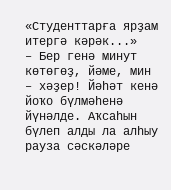«Студенттарға ярҙам итергә кәрәк...»
– Бер генә минут көтөгөҙ, йәме, мин – хәҙер! Йәһәт кенә йоҡо бүлмәһенә йүнәлде. Аҡсаһын бүлеп алды ла алһыу рауза сәскәләре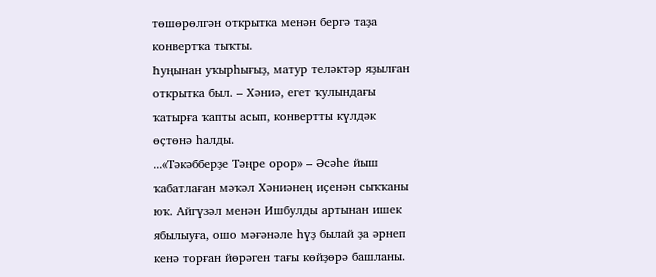төшөрөлгән открытка менән бергә таҙа конвертҡа тыҡты.
Һуңынан уҡырһығыҙ, матур теләктәр яҙылған открытка был. – Хәниә, егет ҡулындағы ҡатырға ҡапты асып, конвертты күлдәк өҫтөнә һалды.
...«Тәкәбберҙе Тәңре орор» – Әсәһе йыш ҡабатлаған мәҡәл Хәниәнең иҫенән сыҡҡаны юҡ. Айгүзәл менән Ишбулды артынан ишек ябылыуға, ошо мәғәнәле һүҙ былай ҙа әрнеп кенә торған йөрәген тағы көйҙөрә башланы.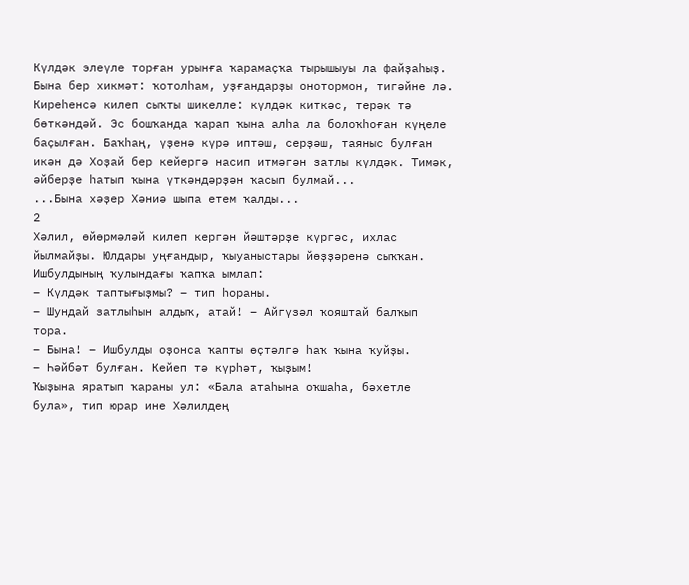Күлдәк элеүле торған урынға ҡарамаҫҡа тырышыуы ла файҙаһыҙ. Бына бер хикмәт: ҡотолһам, уҙғандарҙы онотормон, тигәйне лә. Киреһенсә килеп сыҡты шикелле: күлдәк киткәс, терәк тә бөткәндәй. Эс бошҡанда ҡарап ҡына алһа ла болоҡһоған күңеле баҫылған. Баҡһаң, үҙенә күрә иптәш, серҙәш, таяныс булған икән дә Хоҙай бер кейергә насип итмәгән затлы күлдәк. Тимәк, әйберҙе һатып ҡына үткәндәрҙән ҡасып булмай...
...Бына хәҙер Хәниә шыпа етем ҡалды...
2
Хәлил, өйөрмәләй килеп кергән йәштәрҙе күргәс, ихлас йылмайҙы. Юлдары уңғандыр, ҡыуаныстары йөҙҙәренә сыҡҡан. Ишбулдының ҡулындағы ҡапҡа ымлап:
– Күлдәк таптығыҙмы? – тип һораны.
– Шундай затлыһын алдыҡ, атай! – Айгүзәл ҡояштай балҡып тора.
– Бына! – Ишбулды оҙонса ҡапты өҫтәлгә һаҡ ҡына ҡуйҙы.
– Һәйбәт булған. Кейеп тә күрһәт, ҡыҙым!
Ҡыҙына яратып ҡараны ул: «Бала атаһына оҡшаһа, бәхетле була», тип юрар ине Хәлилдең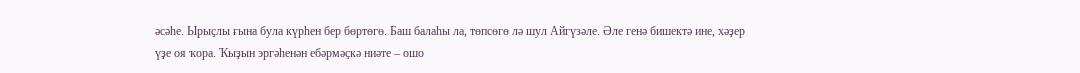әсәһе. Ырыҫлы ғына була күрһен бер бөртөгө. Баш балаһы ла, төпсөгө лә шул Айгүзәле. Әле генә бишектә ине, хәҙер үҙе оя ҡора. Ҡыҙын эргәһенән ебәрмәҫкә ниәте – ошо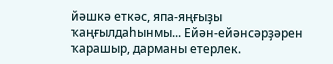йәшкә еткәс, япа-яңғыҙы ҡаңғылдаһынмы... Ейән-ейәнсәрҙәрен ҡарашыр, дарманы етерлек.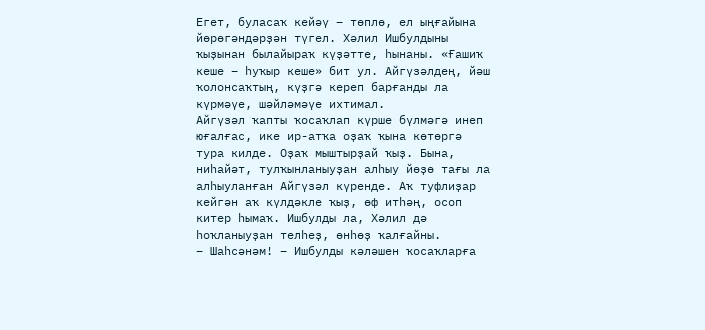Егет, буласаҡ кейәү – төплө, ел ыңғайына йөрөгәндәрҙән түгел. Хәлил Ишбулдыны ҡыҙынан былайыраҡ күҙәтте, һынаны. «Ғашиҡ кеше – һуҡыр кеше» бит ул. Айгүзәлдең, йәш ҡолонсаҡтың, күҙгә кереп барғанды ла күрмәүе, шәйләмәүе ихтимал.
Айгүзәл ҡапты ҡосаҡлап күрше бүлмәгә инеп юғалғас, ике ир-атҡа оҙаҡ ҡына көтөргә тура килде. Оҙаҡ мыштырҙай ҡыҙ. Бына, ниһайәт, тулҡынланыуҙан алһыу йөҙө тағы ла алһыуланған Айгүзәл күренде. Аҡ туфлиҙар кейгән аҡ күлдәкле ҡыҙ, өф итһәң, осоп китер һымаҡ. Ишбулды ла, Хәлил дә һоҡланыуҙан телһеҙ, өнһөҙ ҡалғайны.
– Шаһсәнәм! – Ишбулды кәләшен ҡосаҡларға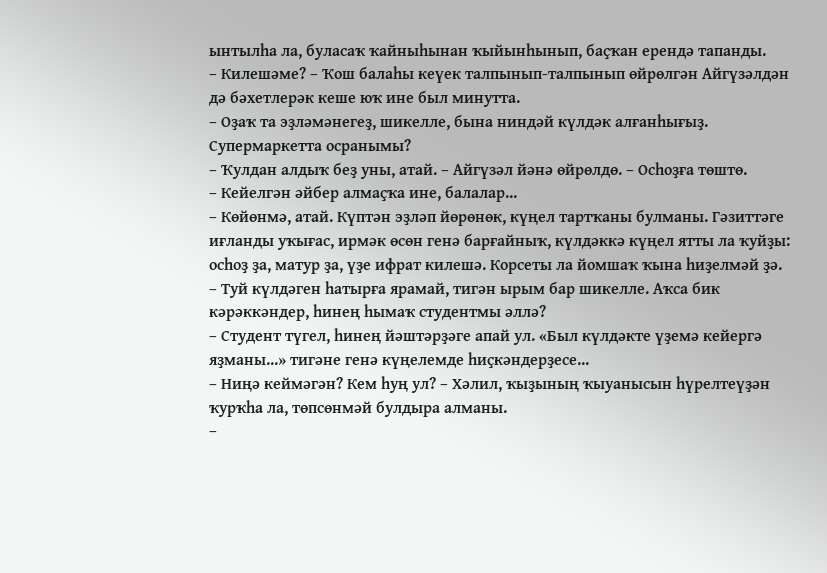ынтылһа ла, буласаҡ ҡайныһынан ҡыйынһынып, баҫҡан ерендә тапанды.
– Килешәме? – Ҡош балаһы кеүек талпынып-талпынып өйрөлгән Айгүзәлдән дә бәхетлерәк кеше юҡ ине был минутта.
– Оҙаҡ та эҙләмәнегеҙ, шикелле, бына ниндәй күлдәк алғанһығыҙ. Супермаркетта осранымы?
– Ҡулдан алдыҡ беҙ уны, атай. – Айгүзәл йәнә өйрөлдө. – Осһоҙға төштө.
– Кейелгән әйбер алмаҫҡа ине, балалар...
– Көйөнмә, атай. Күптән эҙләп йөрөнөк, күңел тартҡаны булманы. Гәзиттәге иғланды уҡығас, ирмәк өсөн генә барғайныҡ, күлдәккә күңел ятты ла ҡуйҙы: осһоҙ ҙа, матур ҙа, үҙе ифрат килешә. Корсеты ла йомшаҡ ҡына һиҙелмәй ҙә.
– Туй күлдәген һатырға ярамай, тигән ырым бар шикелле. Аҡса бик кәрәккәндер, һинең һымаҡ студентмы әллә?
– Студент түгел, һинең йәштәрҙәге апай ул. «Был күлдәкте үҙемә кейергә яҙманы...» тигәне генә күңелемде һиҫкәндерҙесе...
– Ниңә кеймәгән? Кем һуң ул? – Хәлил, ҡыҙының ҡыуанысын һүрелтеүҙән ҡурҡһа ла, төпсөнмәй булдыра алманы.
–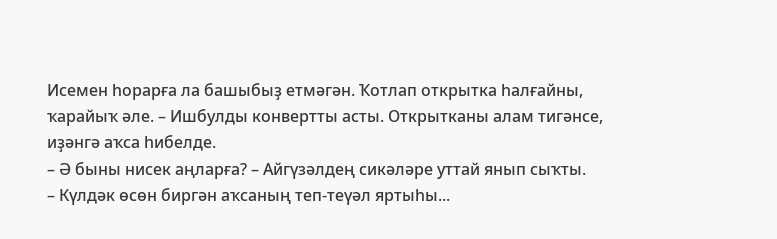Исемен һорарға ла башыбыҙ етмәгән. Ҡотлап открытка һалғайны, ҡарайыҡ әле. – Ишбулды конвертты асты. Открытканы алам тигәнсе, иҙәнгә аҡса һибелде.
– Ә быны нисек аңларға? – Айгүзәлдең сикәләре уттай янып сыҡты.
– Күлдәк өсөн биргән аҡсаның теп-теүәл яртыһы...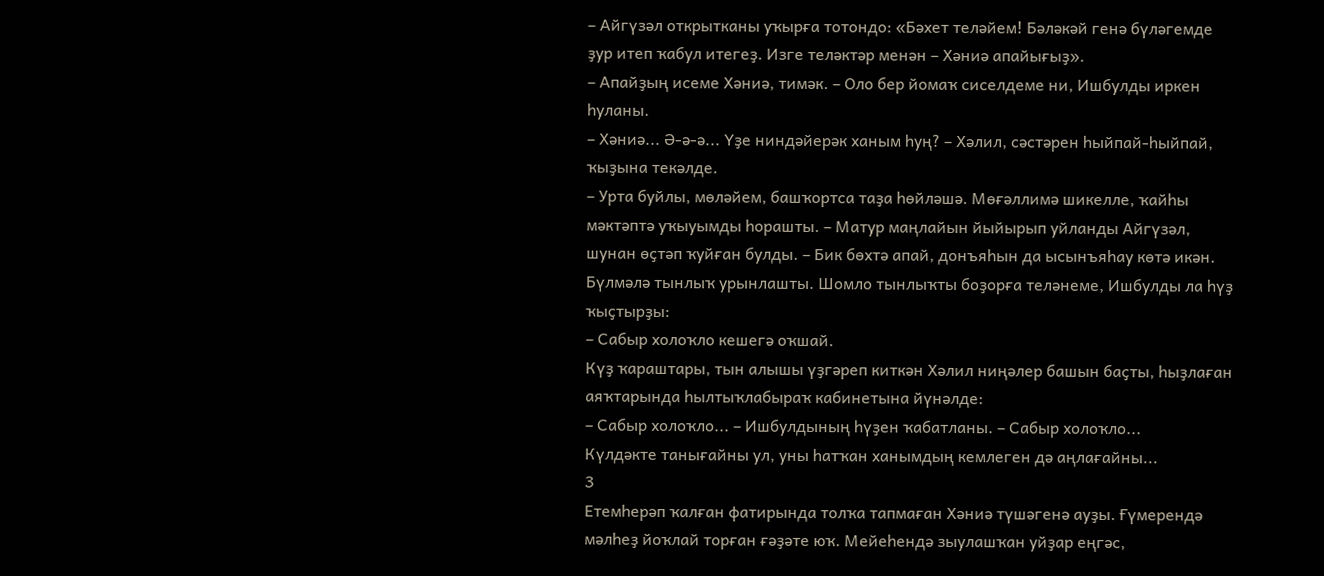– Айгүзәл открытканы уҡырға тотондо: «Бәхет теләйем! Бәләкәй генә бүләгемде ҙур итеп ҡабул итегеҙ. Изге теләктәр менән – Хәниә апайығыҙ».
– Апайҙың исеме Хәниә, тимәк. – Оло бер йомаҡ сиселдеме ни, Ишбулды иркен һуланы.
– Хәниә... Ә-ә-ә... Үҙе ниндәйерәк ханым һуң? – Хәлил, сәстәрен һыйпай-һыйпай, ҡыҙына текәлде.
– Урта буйлы, мөләйем, башҡортса таҙа һөйләшә. Мөғәллимә шикелле, ҡайһы мәктәптә уҡыуымды һорашты. – Матур маңлайын йыйырып уйланды Айгүзәл, шунан өҫтәп ҡуйған булды. – Бик бөхтә апай, донъяһын да ысынъяһау көтә икән.
Бүлмәлә тынлыҡ урынлашты. Шомло тынлыҡты боҙорға теләнеме, Ишбулды ла һүҙ ҡыҫтырҙы:
– Сабыр холоҡло кешегә оҡшай.
Күҙ ҡараштары, тын алышы үҙгәреп киткән Хәлил ниңәлер башын баҫты, һыҙлаған аяҡтарында һылтыҡлабыраҡ кабинетына йүнәлде:
– Сабыр холоҡло... – Ишбулдының һүҙен ҡабатланы. – Сабыр холоҡло...
Күлдәкте танығайны ул, уны һатҡан ханымдың кемлеген дә аңлағайны...
3
Етемһерәп ҡалған фатирында толҡа тапмаған Хәниә түшәгенә ауҙы. Ғүмерендә мәлһеҙ йоҡлай торған ғәҙәте юҡ. Мейеһендә зыулашҡан уйҙар еңгәс,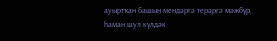ауыртҡан башын мендәргә терәргә мәжбүр, һаман шул күлдәк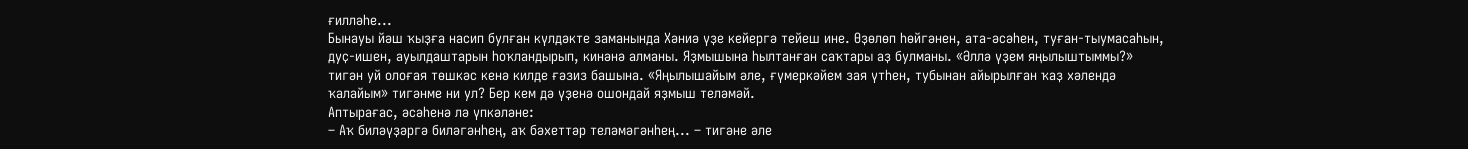ғилләһе...
Бынауы йәш ҡыҙға насип булған күлдәкте заманында Хәниә үҙе кейергә тейеш ине. Өҙөлөп һөйгәнен, ата-әсәһен, туған-тыумасаһын, дуҫ-ишен, ауылдаштарын һоҡландырып, кинәнә алманы. Яҙмышына һылтанған саҡтары аҙ булманы. «Әллә үҙем яңылыштыммы?» тигән уй олоғая төшкәс кенә килде ғәзиз башына. «Яңылышайым әле, ғүмеркәйем зая үтһен, тубынан айырылған ҡаҙ хәлендә ҡалайым» тигәнме ни ул? Бер кем дә үҙенә ошондай яҙмыш теләмәй.
Аптырағас, әсәһенә лә үпкәләне:
– Аҡ биләүҙәргә биләгәнһең, аҡ бәхеттәр теләмәгәнһең... – тигәне әле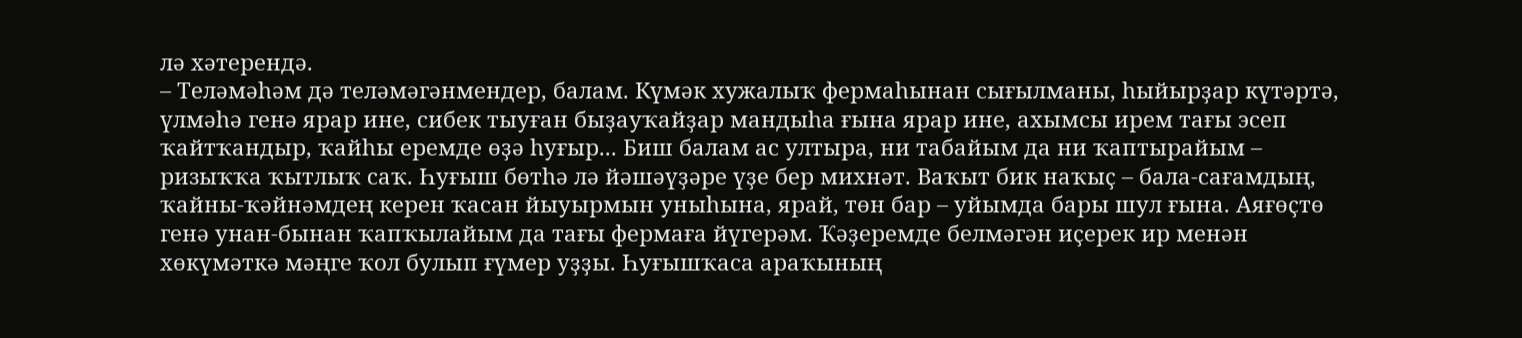лә хәтерендә.
– Теләмәһәм дә теләмәгәнмендер, балам. Күмәк хужалыҡ фермаһынан сығылманы, һыйырҙар күтәртә, үлмәһә генә ярар ине, сибек тыуған быҙауҡайҙар мандыһа ғына ярар ине, ахымсы ирем тағы эсеп ҡайтҡандыр, ҡайһы еремде өҙә һуғыр... Биш балам ас ултыра, ни табайым да ни ҡаптырайым – ризыҡҡа ҡытлыҡ саҡ. Һуғыш бөтһә лә йәшәүҙәре үҙе бер михнәт. Ваҡыт бик наҡыҫ – бала-сағамдың, ҡайны-ҡәйнәмдең керен ҡасан йыуырмын уныһына, ярай, төн бар – уйымда бары шул ғына. Аяғөҫтө генә унан-бынан ҡапҡылайым да тағы фермаға йүгерәм. Ҡәҙеремде белмәгән иҫерек ир менән хөкүмәткә мәңге ҡол булып ғүмер уҙҙы. Һуғышҡаса араҡының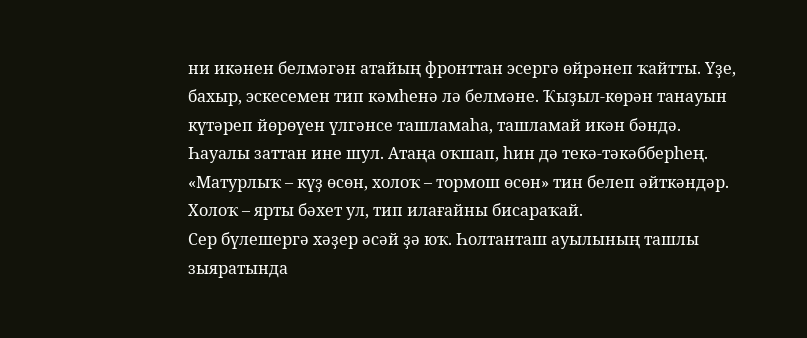ни икәнен белмәгән атайың фронттан эсергә өйрәнеп ҡайтты. Үҙе, бахыр, эскесемен тип кәмһенә лә белмәне. Ҡыҙыл-көрән танауын күтәреп йөрөүен үлгәнсе ташламаһа, ташламай икән бәндә.
Һауалы заттан ине шул. Атаңа оҡшап, һин дә текә-тәкәбберһең. «Матурлыҡ – күҙ өсөн, холоҡ – тормош өсөн» тин белеп әйткәндәр. Холоҡ – ярты бәхет ул, тип илағайны бисараҡай.
Сер бүлешергә хәҙер әсәй ҙә юҡ. Һолтанташ ауылының ташлы зыяратында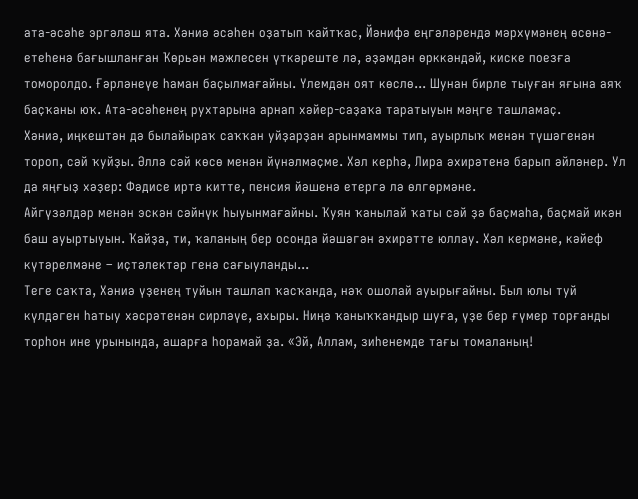ата-әсәһе эргәләш ята. Хәниә әсәһен оҙатып ҡайтҡас, Йәнифә еңгәләрендә мәрхүмәнең өсөнә-етеһенә бағышланған Ҡөрьән мәжлесен үткәреште лә, әҙәмдән өрккәндәй, киске поезға томоролдо. Ғәрләнеүе һаман баҫылмағайны. Үлемдән оят көслө... Шунан бирле тыуған яғына аяҡ баҫҡаны юҡ. Ата-әсәһенең рухтарына арнап хәйер-саҙаҡа таратыуын мәңге ташламаҫ.
Хәниә, иңкештән дә былайыраҡ саҡҡан уйҙарҙан арынмаммы тип, ауырлыҡ менән түшәгенән тороп, сәй ҡуйҙы. Әллә сәй көсө менән йүнәлмәҫме. Хәл керһә, Лира әхирәтенә барып әйләнер. Ул да яңғыҙ хәҙер: Фәдисе иртә китте, пенсия йәшенә етергә лә өлгөрмәне.
Айгүзәлдәр менән эскән сәйнүк һыуынмағайны. Ҡуян ҡанылай ҡаты сәй ҙә баҫмаһа, баҫмай икән баш ауыртыуын. Ҡайҙа, ти, ҡаланың бер осонда йәшәгән әхирәтте юллау. Хәл кермәне, кәйеф күтәрелмәне – иҫтәлектәр генә сағыуланды...
Теге саҡта, Хәниә үҙенең туйын ташлап ҡасҡанда, нәҡ ошолай ауырығайны. Был юлы туй күлдәген һатыу хәсрәтенән сирләүе, ахыры. Ниңә ҡаныҡҡандыр шуға, үҙе бер ғүмер торғанды торһон ине урынында, ашарға һорамай ҙа. «Эй, Аллам, зиһенемде тағы томаланың!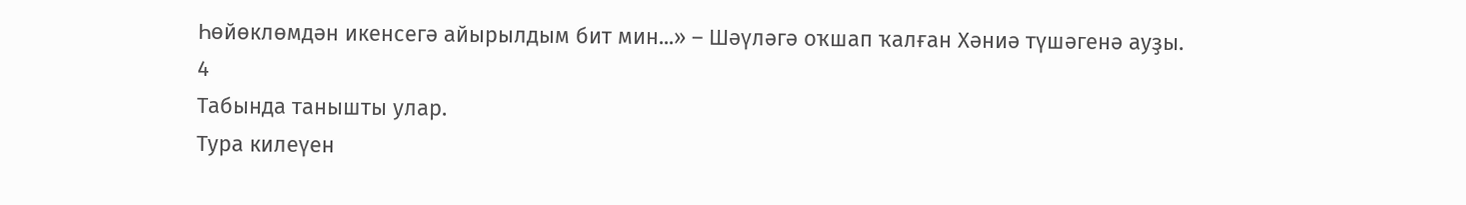Һөйөклөмдән икенсегә айырылдым бит мин...» – Шәүләгә оҡшап ҡалған Хәниә түшәгенә ауҙы.
4
Табында танышты улар.
Тура килеүен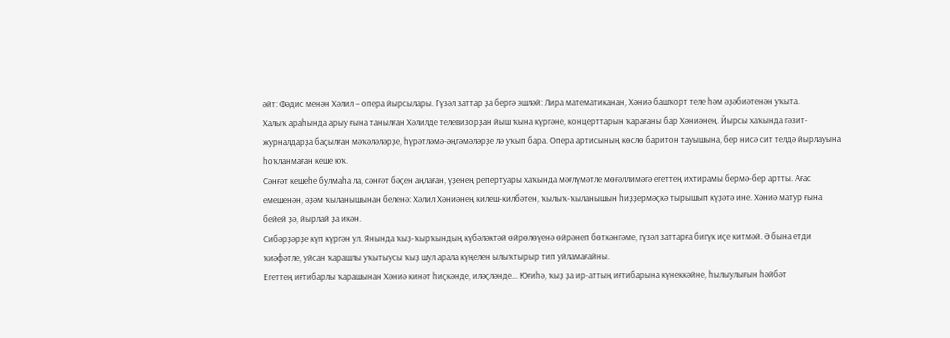әйт: Фәдис менән Хәлил – опера йырсылары. Гүзәл заттар ҙа бергә эшләй: Лира математиканан, Хәниә башҡорт теле һәм әҙәбиәтенән уҡыта.
Халыҡ араһында арыу ғына танылған Хәлилде телевизорҙан йыш ҡына күргәне, концерттарын ҡарағаны бар Хәниәнең. Йырсы хаҡында гәзит-журналдарҙа баҫылған мәҡәләләрҙе, һүрәтләмә-әңгәмәләрҙе лә уҡып бара. Опера артисының көслө баритон тауышына, бер нисә сит телдә йырлауына һоҡланмаған кеше юҡ.
Сәнғәт кешеһе булмаһа ла, сәнғәт бәҫен аңлаған, үҙенең репертуары хаҡында мәғлүмәтле мөғәллимәгә егеттең ихтирамы бермә-бер артты. Ағас емешенән, әҙәм ҡыланышынан беленә: Хәлил Хәниәнең килеш-килбәтен, ҡылыҡ-ҡыланышын һиҙҙермәҫкә тырышып күҙәтә ине. Хәниә матур ғына бейей ҙә, йырлай ҙа икән.
Сибәрҙәрҙе күп күргән ул. Янында ҡыҙ-ҡырҡындың күбәләктәй өйрөлөүенә өйрәнеп бөткәнгәме, гүзәл заттарға бигүк иҫе китмәй. Ә бына етди ҡиәфәтле, уйсан ҡарашлы уҡытыусы ҡыҙ шул арала күңелен ылыҡтырыр тип уйламағайны.
Егеттең иғтибарлы ҡарашынан Хәниә кинәт һиҫкәнде, иләҫләнде... Юғиһә, ҡыҙ ҙа ир-аттың иғтибарына күнеккәйне, һылыулығын һәйбәт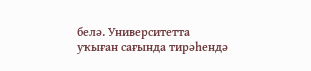белә. Университетта уҡыған сағында тирәһендә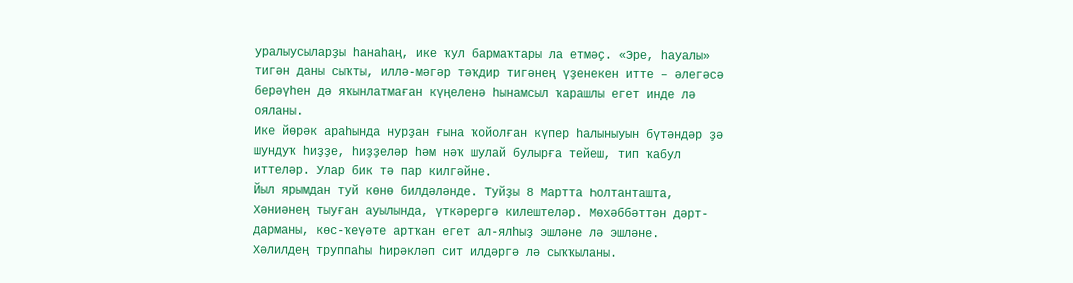уралыусыларҙы һанаһаң, ике ҡул бармаҡтары ла етмәҫ. «Эре, һауалы» тигән даны сыҡты, иллә-мәгәр тәҡдир тигәнең үҙенекен итте – әлегәсә берәүһен дә яҡынлатмаған күңеленә һынамсыл ҡарашлы егет инде лә ояланы.
Ике йөрәк араһында нурҙан ғына ҡойолған күпер һалыныуын бүтәндәр ҙә шундуҡ һиҙҙе, һиҙҙеләр һәм нәҡ шулай булырға тейеш, тип ҡабул иттеләр. Улар бик тә пар килгәйне.
Йыл ярымдан туй көнө билдәләнде. Туйҙы 8 Мартта Һолтанташта, Хәниәнең тыуған ауылында, үткәрергә килештеләр. Мөхәббәттән дәрт-дарманы, көс-ҡеүәте артҡан егет ал-ялһыҙ эшләне лә эшләне.
Хәлилдең труппаһы һирәкләп сит илдәргә лә сыҡҡыланы.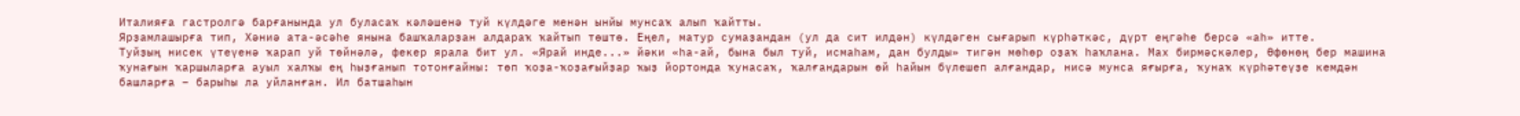Италияға гастролгә барғанында ул буласаҡ кәләшенә туй күлдәге менән ынйы мунсаҡ алып ҡайтты.
Ярҙамлашырға тип, Хәниә ата-әсәһе янына башҡаларҙан алдараҡ ҡайтып төштө. Еңел, матур сумаҙандан (ул да сит илдән) күлдәген сығарып күрһәткәс, дүрт еңгәһе берсә «аһ» итте.
Туйҙың нисек үтеүенә ҡарап уй төйнәлә, фекер ярала бит ул. «Ярай инде...» йәки «һа-ай, бына был туй, исмаһам, дан булды» тигән мөһөр оҙаҡ һаҡлана. Мах бирмәҫкәлер, Өфөнөң бер машина ҡунағын ҡаршыларға ауыл халҡы ең һыҙғанып тотонғайны: төп ҡоҙа-ҡоҙағыйҙар ҡыҙ йортонда ҡунасаҡ, ҡалғандарын өй һайын бүлешеп алғандар, нисә мунса яғырға, ҡунаҡ күрһәтеүҙе кемдән башларға – барыһы ла уйланған. Ил батшаһын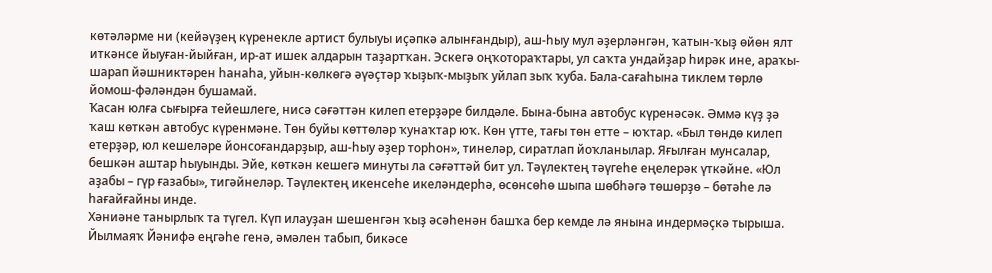көтәләрме ни (кейәүҙең күренекле артист булыуы иҫәпкә алынғандыр), аш-һыу мул әҙерләнгән, ҡатын-ҡыҙ өйөн ялт иткәнсе йыуған-йыйған, ир-ат ишек алдарын таҙартҡан. Эскегә оңҡотораҡтары, ул саҡта ундайҙар һирәк ине, араҡы-шарап йәшниктәрен һанаһа, уйын-көлкөгә әүәҫтәр ҡыҙыҡ-мыҙыҡ уйлап зыҡ ҡуба. Бала-сағаһына тиклем төрлө йомош-фәләндән бушамай.
Ҡасан юлға сығырға тейешлеге, нисә сәғәттән килеп етерҙәре билдәле. Бына-бына автобус күренәсәк. Әммә күҙ ҙә ҡаш көткән автобус күренмәне. Төн буйы көттөләр ҡунаҡтар юҡ. Көн үтте, тағы төн етте – юҡтар. «Был төндө килеп етерҙәр, юл кешеләре йонсоғандарҙыр, аш-һыу әҙер торһон», тинеләр, сиратлап йоҡланылар. Яғылған мунсалар, бешкән аштар һыуынды. Эйе, көткән кешегә минуты ла сәғәттәй бит ул. Тәүлектең тәүгеһе еңелерәк үткәйне. «Юл аҙабы – гүр ғазабы», тигәйнеләр. Тәүлектең икенсеһе икеләндерһә, өсөнсөһө шыпа шөбһәгә төшөрҙө – бөтәһе лә һағайғайны инде.
Хәниәне танырлыҡ та түгел. Күп илауҙан шешенгән ҡыҙ әсәһенән башҡа бер кемде лә янына индермәҫкә тырыша. Йылмаяҡ Йәнифә еңгәһе генә, әмәлен табып, бикәсе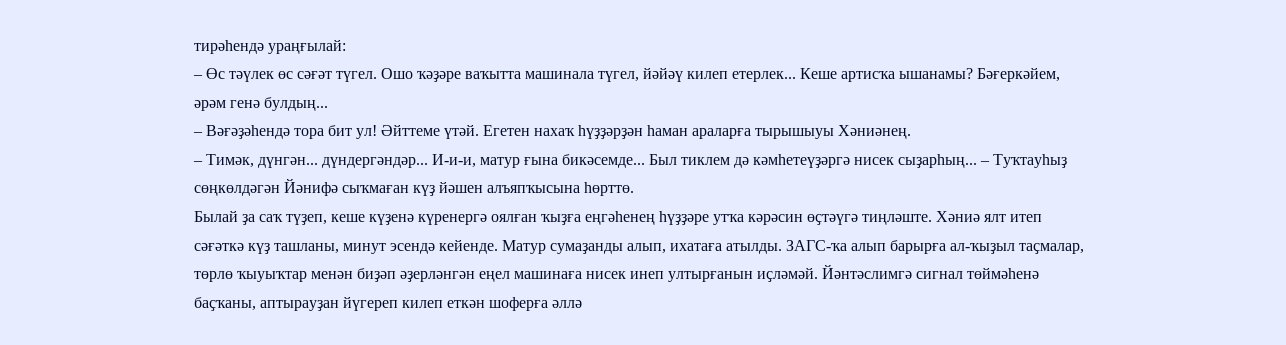тирәһендә ураңғылай:
– Өс тәүлек өс сәғәт түгел. Ошо ҡәҙәре ваҡытта машинала түгел, йәйәү килеп етерлек... Кеше артисҡа ышанамы? Бәғеркәйем, әрәм генә булдың...
– Вәғәҙәһендә тора бит ул! Әйттеме үтәй. Егетен нахаҡ һүҙҙәрҙән һаман араларға тырышыуы Хәниәнең.
– Тимәк, дүнгән... дүндергәндәр... И-и-и, матур ғына бикәсемде... Был тиклем дә кәмһетеүҙәргә нисек сыҙарһың... – Туҡтауһыҙ сөңкөлдәгән Йәнифә сыҡмаған күҙ йәшен алъяпҡысына һөрттө.
Былай ҙа саҡ түҙеп, кеше күҙенә күренергә оялған ҡыҙға еңгәһенең һүҙҙәре утҡа кәрәсин өҫтәүгә тиңләште. Хәниә ялт итеп сәғәткә күҙ ташланы, минут эсендә кейенде. Матур сумаҙанды алып, ихатаға атылды. ЗАГС-ҡа алып барырға ал-ҡыҙыл таҫмалар, төрлө ҡыуыҡтар менән биҙәп әҙерләнгән еңел машинаға нисек инеп ултырғанын иҫләмәй. Йәнтәслимгә сигнал төймәһенә баҫҡаны, аптырауҙан йүгереп килеп еткән шоферға әллә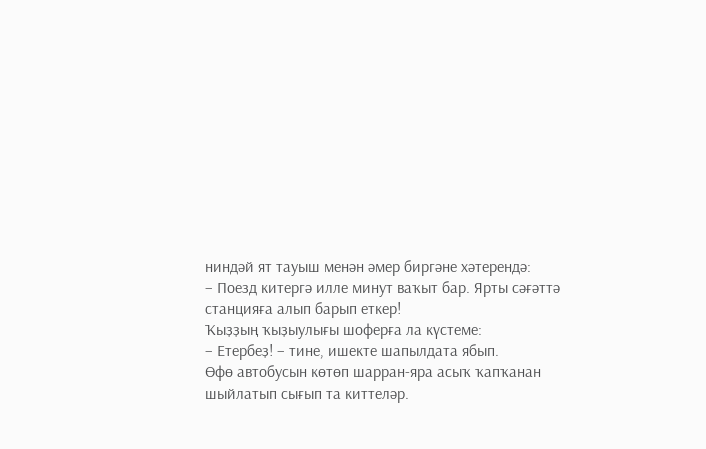ниндәй ят тауыш менән әмер биргәне хәтерендә:
– Поезд китергә илле минут ваҡыт бар. Ярты сәғәттә станцияға алып барып еткер!
Ҡыҙҙың ҡыҙыулығы шоферға ла күстеме:
– Етербеҙ! – тине, ишекте шапылдата ябып.
Өфө автобусын көтөп шарран-яра асыҡ ҡапҡанан шыйлатып сығып та киттеләр.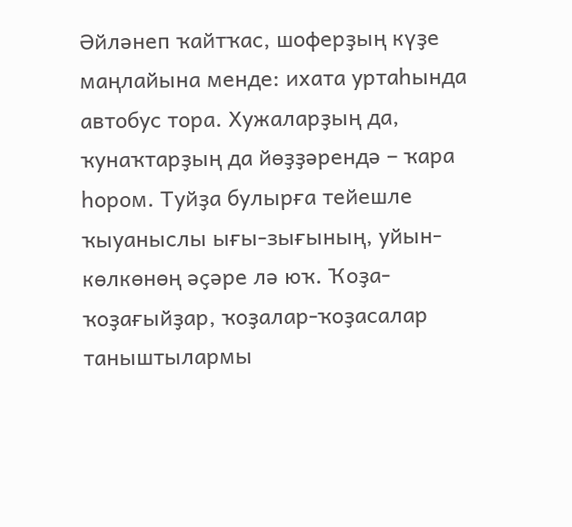Әйләнеп ҡайтҡас, шоферҙың күҙе маңлайына менде: ихата уртаһында автобус тора. Хужаларҙың да, ҡунаҡтарҙың да йөҙҙәрендә – ҡара һором. Туйҙа булырға тейешле ҡыуаныслы ығы-зығының, уйын-көлкөнөң әҫәре лә юҡ. Ҡоҙа-ҡоҙағыйҙар, ҡоҙалар-ҡоҙасалар таныштылармы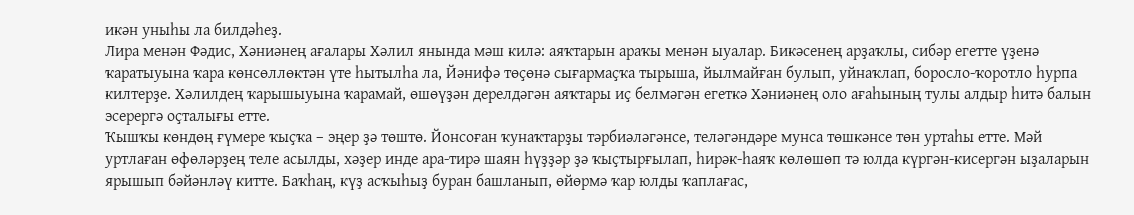икән уныһы ла билдәһеҙ.
Лира менән Фәдис, Хәниәнең ағалары Хәлил янында мәш килә: аяҡтарын араҡы менән ыуалар. Бикәсенең арҙаҡлы, сибәр егетте үҙенә ҡаратыуына ҡара көнсөллөктән үте һытылһа ла, Йәнифә төҫөнә сығармаҫҡа тырыша, йылмайған булып, уйнаҡлап, боросло-ҡоротло һурпа килтерҙе. Хәлилдең ҡарышыуына ҡарамай, өшөүҙән дерелдәгән аяҡтары иҫ белмәгән егеткә Хәниәнең оло ағаһының тулы алдыр һитә балын эсерергә оҫталығы етте.
Ҡышҡы көндөң ғүмере ҡыҫҡа – эңер ҙә төштө. Йонсоған ҡунаҡтарҙы тәрбиәләгәнсе, теләгәндәре мунса төшкәнсе төн уртаһы етте. Мәй уртлаған өфөләрҙең теле асылды, хәҙер инде ара-тирә шаян һүҙҙәр ҙә ҡыҫтырғылап, һирәк-һаяҡ көлөшөп тә юлда күргән-кисергән ыҙаларын ярышып бәйәнләү китте. Баҡһаң, күҙ асҡыһыҙ буран башланып, өйөрмә ҡар юлды ҡаплағас,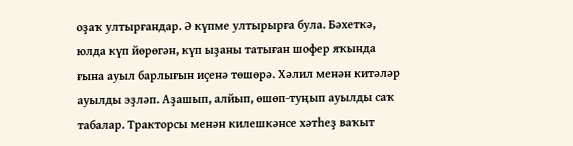оҙаҡ ултырғандар. Ә күпме ултырырға була. Бәхеткә, юлда күп йөрөгән, күп ыҙаны татыған шофер яҡында ғына ауыл барлығын иҫенә төшөрә. Хәлил менән китәләр ауылды эҙләп. Аҙашып, алйып, өшөп-туңып ауылды саҡ табалар. Тракторсы менән килешкәнсе хәтһеҙ ваҡыт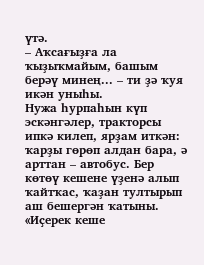үтә.
– Аҡсағыҙға ла ҡыҙыҡмайым, башым берәү минең... – ти ҙә ҡуя икән уныһы.
Нужа һурпаһын күп эскәнгәлер, тракторсы ипкә килеп, ярҙам иткән: ҡарҙы гөрөп алдан бара, ә арттан – автобус. Бер көтөү кешене үҙенә алып ҡайтҡас, ҡаҙан тултырып аш бешергән ҡатыны. «Иҫерек кеше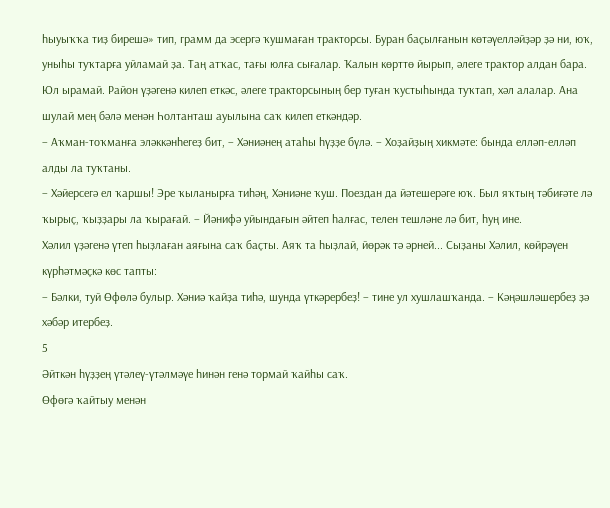һыуыҡҡа тиҙ бирешә» тип, грамм да эсергә ҡушмаған тракторсы. Буран баҫылғанын көтәүелләйҙәр ҙә ни, юҡ, уныһы туҡтарға уйламай ҙа. Таң атҡас, тағы юлға сығалар. Ҡалын көрттө йырып, әлеге трактор алдан бара. Юл ырамай. Район үҙәгенә килеп еткәс, әлеге тракторсының бер туған ҡустыһында туҡтап, хәл алалар. Ана шулай мең бәлә менән Һолтанташ ауылына саҡ килеп еткәндәр.
– Аҡман-тоҡманға эләккәнһегеҙ бит, – Хәниәнең атаһы һүҙҙе бүлә. – Хоҙайҙың хикмәте: бында елләп-елләп алды ла туҡтаны.
– Хәйерсегә ел ҡаршы! Эре ҡыланырға тиһәң, Хәниәне ҡуш. Поездан да йәтешерәге юҡ. Был яҡтың тәбиғәте лә ҡырыҫ, ҡыҙҙары ла ҡырағай. – Йәнифә уйындағын әйтеп һалғас, телен тешләне лә бит, һуң ине.
Хәлил үҙәгенә үтеп һыҙлаған аяғына саҡ баҫты. Аяҡ та һыҙлай, йөрәк тә әрней... Сыҙаны Хәлил, көйрәүен күрһәтмәҫкә көс тапты:
– Бәлки, туй Өфөлә булыр. Хәниә ҡайҙа тиһә, шунда үткәрербеҙ! – тине ул хушлашҡанда. – Кәңәшләшербеҙ ҙә хәбәр итербеҙ.
5
Әйткән һүҙҙең үтәлеү-үтәлмәүе һинән генә тормай ҡайһы саҡ.
Өфөгә ҡайтыу менән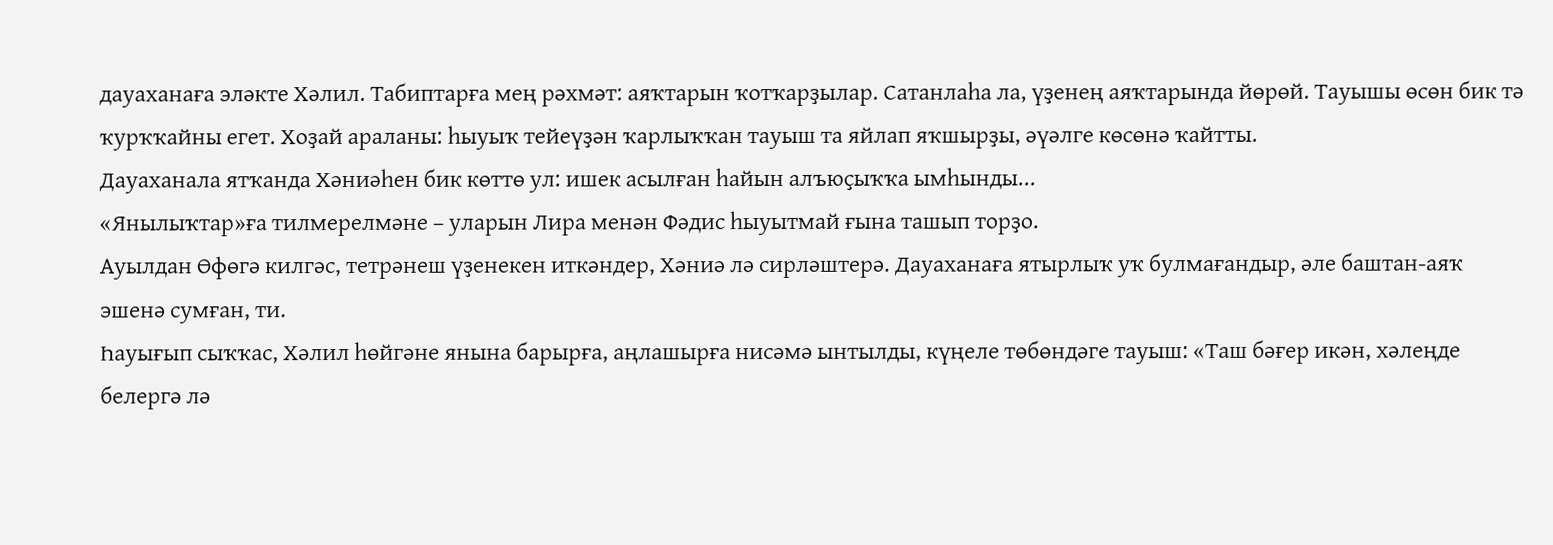дауаханаға эләкте Хәлил. Табиптарға мең рәхмәт: аяҡтарын ҡотҡарҙылар. Сатанлаһа ла, үҙенең аяҡтарында йөрөй. Тауышы өсөн бик тә ҡурҡҡайны егет. Хоҙай араланы: һыуыҡ тейеүҙән ҡарлыҡҡан тауыш та яйлап яҡшырҙы, әүәлге көсөнә ҡайтты.
Дауаханала ятҡанда Хәниәһен бик көттө ул: ишек асылған һайын алъюҫыҡҡа ымһынды...
«Янылыҡтар»ға тилмерелмәне – уларын Лира менән Фәдис һыуытмай ғына ташып торҙо.
Ауылдан Өфөгә килгәс, тетрәнеш үҙенекен иткәндер, Хәниә лә сирләштерә. Дауаханаға ятырлыҡ уҡ булмағандыр, әле баштан-аяҡ эшенә сумған, ти.
Һауығып сыҡҡас, Хәлил һөйгәне янына барырға, аңлашырға нисәмә ынтылды, күңеле төбөндәге тауыш: «Таш бәғер икән, хәлеңде белергә лә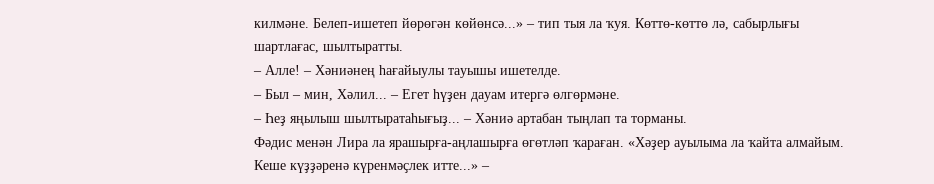килмәне. Белеп-ишетеп йөрөгән көйөнсә...» – тип тыя ла ҡуя. Көттө-көттө лә, сабырлығы шартлағас, шылтыратты.
– Алле! – Хәниәнең һағайыулы тауышы ишетелде.
– Был – мин, Хәлил... – Егет һүҙен дауам итергә өлгөрмәне.
– Һеҙ яңылыш шылтыратаһығыҙ... – Хәниә артабан тыңлап та торманы.
Фәдис менән Лира ла ярашырға-аңлашырға өгөтләп ҡараған. «Хәҙер ауылыма ла ҡайта алмайым. Кеше күҙҙәренә күренмәҫлек итте...» –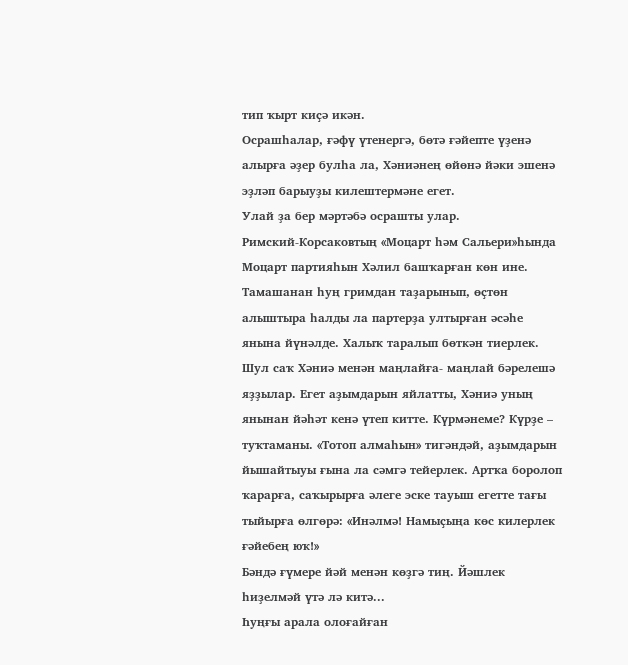тип ҡырт киҫә икән.
Осрашһалар, ғәфү үтенергә, бөтә ғәйепте үҙенә алырға әҙер булһа ла, Хәниәнең өйөнә йәки эшенә эҙләп барыуҙы килештермәне егет.
Улай ҙа бер мәртәбә осрашты улар.
Римский-Корсаковтың «Моцарт һәм Сальери»һында Моцарт партияһын Хәлил башҡарған көн ине.
Тамашанан һуң гримдан таҙарынып, өҫтөн алыштыра һалды ла партерҙа ултырған әсәһе янына йүнәлде. Халыҡ таралып бөткән тиерлек. Шул саҡ Хәниә менән маңлайға- маңлай бәрелешә яҙҙылар. Егет аҙымдарын яйлатты, Хәниә уның янынан йәһәт кенә үтеп китте. Күрмәнеме? Күрҙе – туҡтаманы. «Тотоп алмаһын» тигәндәй, аҙымдарын йышайтыуы ғына ла сәмгә тейерлек. Артҡа боролоп ҡарарға, саҡырырға әлеге эске тауыш егетте тағы тыйырға өлгөрә: «Инәлмә! Намыҫыңа көс килерлек ғәйебең юҡ!»
Бәндә ғүмере йәй менән көҙгә тиң. Йәшлек һиҙелмәй үтә лә китә...
Һуңғы арала олоғайған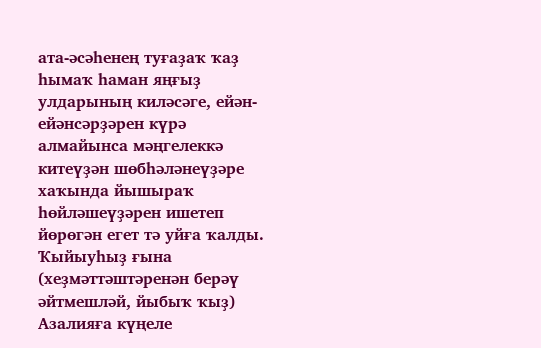ата-әсәһенең туғаҙаҡ ҡаҙ һымаҡ һаман яңғыҙ улдарының киләсәге, ейән-ейәнсәрҙәрен күрә алмайынса мәңгелеккә китеүҙән шөбһәләнеүҙәре хаҡында йышыраҡ һөйләшеүҙәрен ишетеп йөрөгән егет тә уйға ҡалды.
Ҡыйыуһыҙ ғына (хеҙмәттәштәренән берәү әйтмешләй, йыбыҡ ҡыҙ) Азалияға күңеле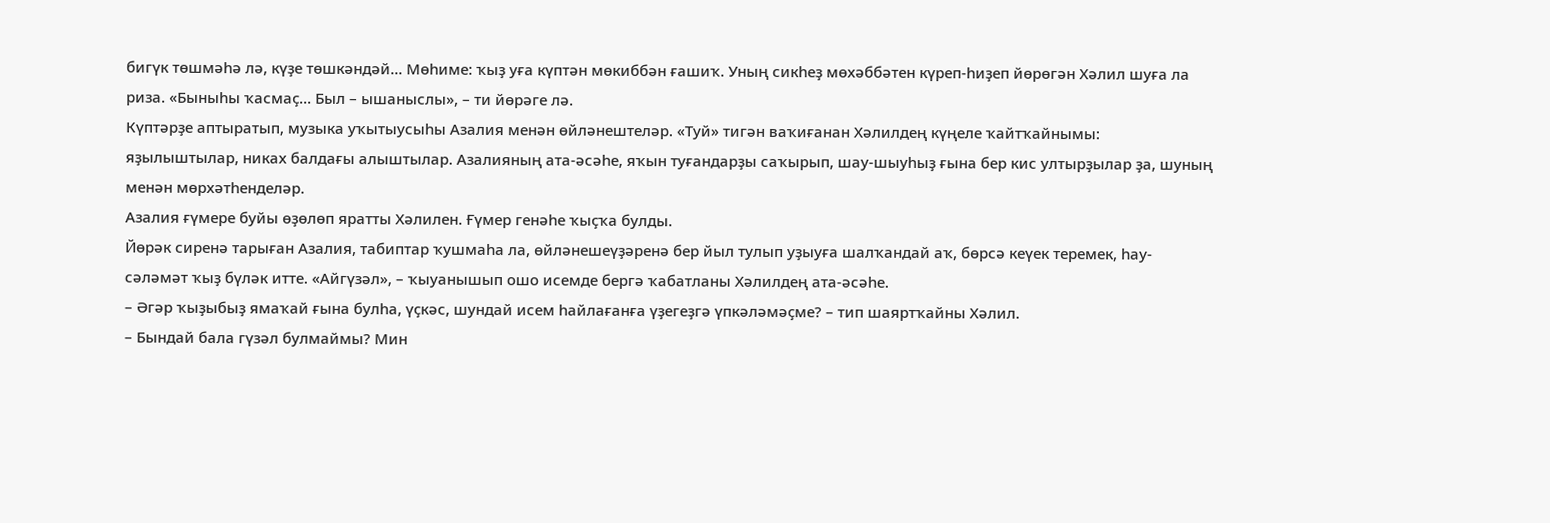бигүк төшмәһә лә, күҙе төшкәндәй... Мөһиме: ҡыҙ уға күптән мөкиббән ғашиҡ. Уның сикһеҙ мөхәббәтен күреп-һиҙеп йөрөгән Хәлил шуға ла риза. «Быныһы ҡасмаҫ... Был – ышаныслы», – ти йөрәге лә.
Күптәрҙе аптыратып, музыка уҡытыусыһы Азалия менән өйләнештеләр. «Туй» тигән ваҡиғанан Хәлилдең күңеле ҡайтҡайнымы: яҙылыштылар, никах балдағы алыштылар. Азалияның ата-әсәһе, яҡын туғандарҙы саҡырып, шау-шыуһыҙ ғына бер кис ултырҙылар ҙа, шуның менән мөрхәтһенделәр.
Азалия ғүмере буйы өҙөлөп яратты Хәлилен. Ғүмер генәһе ҡыҫҡа булды.
Йөрәк сиренә тарыған Азалия, табиптар ҡушмаһа ла, өйләнешеүҙәренә бер йыл тулып уҙыуға шалҡандай аҡ, бөрсә кеүек теремек, һау-сәләмәт ҡыҙ бүләк итте. «Айгүзәл», – ҡыуанышып ошо исемде бергә ҡабатланы Хәлилдең ата-әсәһе.
– Әгәр ҡыҙыбыҙ ямаҡай ғына булһа, үҫкәс, шундай исем һайлағанға үҙегеҙгә үпкәләмәҫме? – тип шаяртҡайны Хәлил.
– Бындай бала гүзәл булмаймы? Мин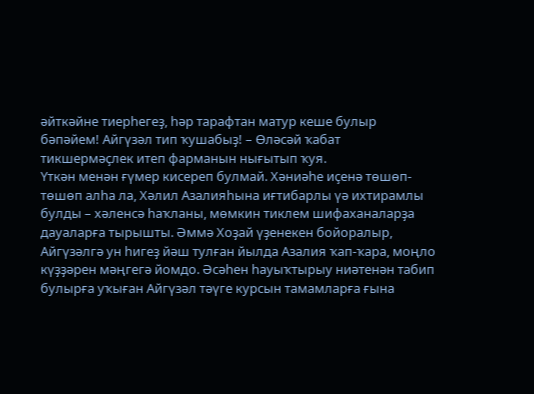әйткәйне тиерһегеҙ, һәр тарафтан матур кеше булыр бәпәйем! Айгүзәл тип ҡушабыҙ! – Өләсәй ҡабат тикшермәҫлек итеп фарманын нығытып ҡуя.
Үткән менән ғүмер кисереп булмай. Хәниәһе иҫенә төшөп-төшөп алһа ла, Хәлил Азалияһына иғтибарлы үә ихтирамлы булды – хәленсә һаҡланы, мөмкин тиклем шифаханаларҙа дауаларға тырышты. Әммә Хоҙай үҙенекен бойоралыр, Айгүзәлгә ун һигеҙ йәш тулған йылда Азалия ҡап-ҡара, моңло күҙҙәрен мәңгегә йомдо. Әсәһен һауыҡтырыу ниәтенән табип булырға уҡыған Айгүзәл тәүге курсын тамамларға ғына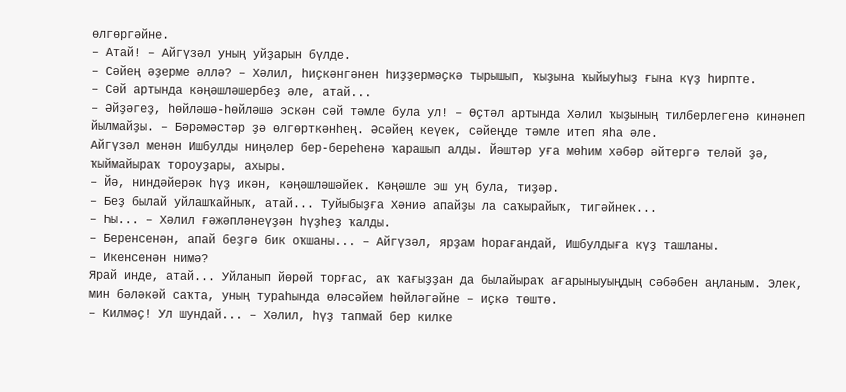өлгөргәйне.
– Атай! – Айгүзәл уның уйҙарын бүлде.
– Сәйең әҙерме әллә? – Хәлил, һиҫкәнгәнен һиҙҙермәҫкә тырышып, ҡыҙына ҡыйыуһыҙ ғына күҙ һирпте.
– Сәй артында кәңәшләшербеҙ әле, атай...
– Әйҙәгеҙ, һөйләшә-һөйләшә эскән сәй тәмле була ул! – Өҫтәл артында Хәлил ҡыҙының тилберлегенә кинәнеп йылмайҙы. – Бәрәмәстәр ҙә өлгөрткәнһең. Әсәйең кеүек, сәйеңде тәмле итеп яһа әле.
Айгүзәл менән Ишбулды ниңәлер бер-береһенә ҡарашып алды. Йәштәр уға мөһим хәбәр әйтергә теләй ҙә, ҡыймайыраҡ тороуҙары, ахыры.
– Йә, ниндәйерәк һүҙ икән, кәңәшләшәйек. Кәңәшле эш уң була, тиҙәр.
– Беҙ былай уйлашҡайныҡ, атай... Туйыбыҙға Хәниә апайҙы ла саҡырайыҡ, тигәйнек...
– Һы... – Хәлил ғәжәпләнеүҙән һүҙһеҙ ҡалды.
– Беренсенән, апай беҙгә бик оҡшаны... – Айгүзәл, ярҙам һорағандай, Ишбулдыға күҙ ташланы.
– Икенсенән нимә?
Ярай инде, атай... Уйланып йөрөй торғас, аҡ ҡағыҙҙан да былайыраҡ ағарыныуыңдың сәбәбен аңланым. Элек, мин бәләкәй саҡта, уның тураһында өләсәйем һөйләгәйне – иҫкә төштө.
– Килмәҫ! Ул шундай... – Хәлил, һүҙ тапмай бер килке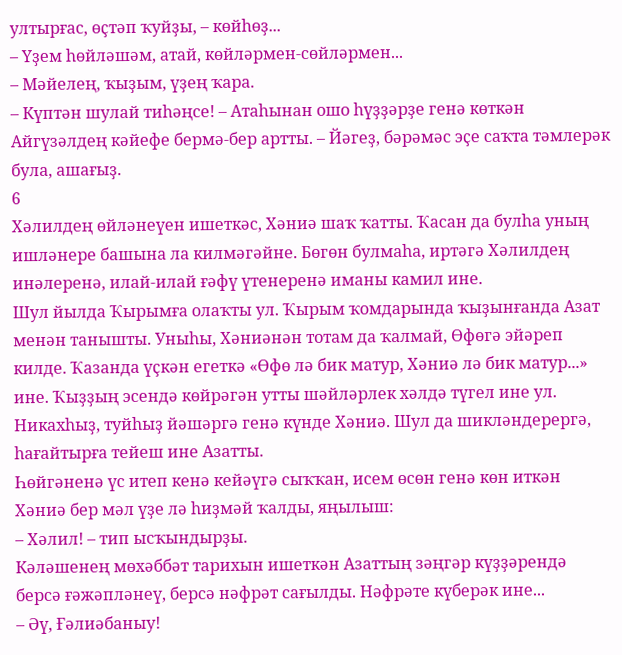ултырғас, өҫтәп ҡуйҙы, – көйһөҙ...
– Үҙем һөйләшәм, атай, көйләрмен-сөйләрмен...
– Мәйелең, ҡыҙым, үҙең ҡара.
– Күптән шулай тиһәңсе! – Атаһынан ошо һүҙҙәрҙе генә көткән Айгүзәлдең кәйефе бермә-бер артты. – Йәгеҙ, бәрәмәс эҫе саҡта тәмлерәк була, ашағыҙ.
6
Хәлилдең өйләнеүен ишеткәс, Хәниә шаҡ ҡатты. Ҡасан да булһа уның ишләнере башына ла килмәгәйне. Бөгөн булмаһа, иртәгә Хәлилдең инәлеренә, илай-илай ғәфү үтенеренә иманы камил ине.
Шул йылда Ҡырымға олаҡты ул. Ҡырым ҡомдарында ҡыҙынғанда Азат менән танышты. Уныһы, Хәниәнән тотам да ҡалмай, Өфөгә эйәреп килде. Ҡазанда үҫкән егеткә «Өфө лә бик матур, Хәниә лә бик матур...» ине. Ҡыҙҙың эсендә көйрәгән утты шәйләрлек хәлдә түгел ине ул. Никахһыҙ, туйһыҙ йәшәргә генә күнде Хәниә. Шул да шикләндерергә, һағайтырға тейеш ине Азатты.
Һөйгәненә үс итеп кенә кейәүгә сыҡҡан, исем өсөн генә көн иткән Хәниә бер мәл үҙе лә һиҙмәй ҡалды, яңылыш:
– Хәлил! – тип ысҡындырҙы.
Кәләшенең мөхәббәт тарихын ишеткән Азаттың зәңгәр күҙҙәрендә берсә ғәжәпләнеү, берсә нәфрәт сағылды. Нәфрәте күберәк ине...
– Әү, Ғәлиәбаныу!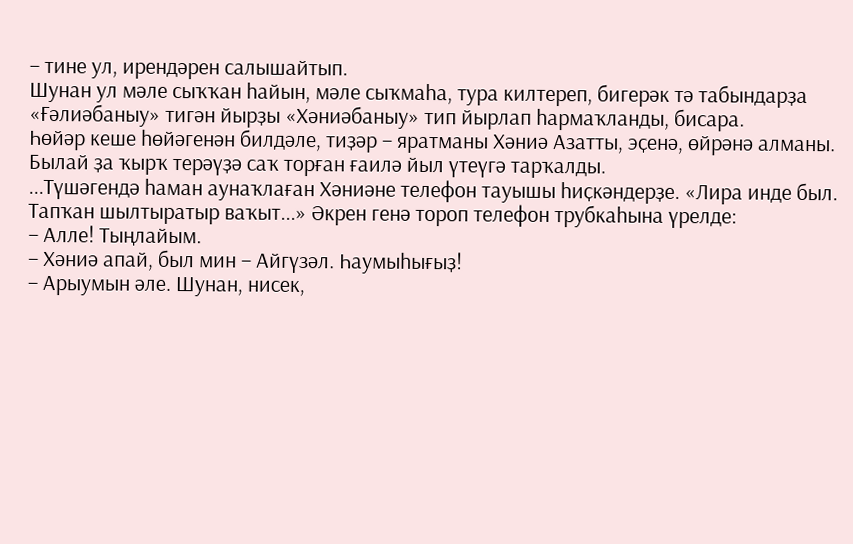– тине ул, ирендәрен салышайтып.
Шунан ул мәле сыҡҡан һайын, мәле сыҡмаһа, тура килтереп, бигерәк тә табындарҙа «Ғәлиәбаныу» тигән йырҙы «Хәниәбаныу» тип йырлап һармаҡланды, бисара.
Һөйәр кеше һөйәгенән билдәле, тиҙәр – яратманы Хәниә Азатты, эҫенә, өйрәнә алманы.
Былай ҙа ҡырҡ терәүҙә саҡ торған ғаилә йыл үтеүгә тарҡалды.
...Түшәгендә һаман аунаҡлаған Хәниәне телефон тауышы һиҫкәндерҙе. «Лира инде был. Тапҡан шылтыратыр ваҡыт...» Әкрен генә тороп телефон трубкаһына үрелде:
– Алле! Тыңлайым.
– Хәниә апай, был мин – Айгүзәл. Һаумыһығыҙ!
– Арыумын әле. Шунан, нисек,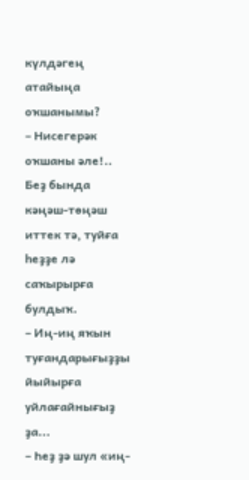күлдәгең атайыңа оҡшанымы?
– Нисегерәк оҡшаны әле!.. Беҙ бында кәңәш-төңәш иттек тә, туйға һеҙҙе лә саҡырырға булдыҡ.
– Иң-иң яҡын туғандарығыҙҙы йыйырға уйлағайнығыҙ ҙа...
– Һеҙ ҙә шул «иң-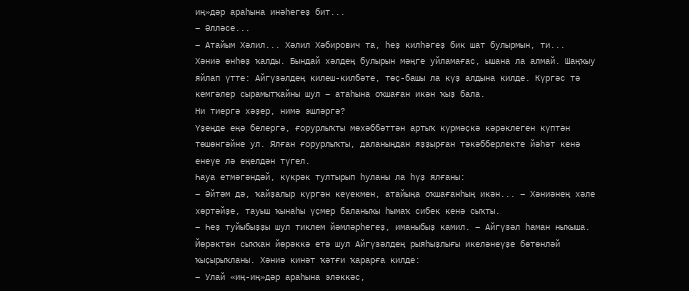иң»дәр араһына инәһегеҙ бит...
– Әлләсе...
– Атайым Хәлил... Хәлил Хәбирович та, һеҙ килһәгеҙ бик шат булырмын, ти...
Хәниә өнһөҙ ҡалды. Бындай хәлдең булырын мәңге уйламағас, ышана ла алмай. Шаңҡыу яйлап үтте: Айгүзәлдең килеш-килбәте, төҫ-башы ла күҙ алдына килде. Күргәс тә кемгәлер сырамытҡайны шул – атаһына оҡшаған икән ҡыҙ бала.
Ни тиергә хәҙер, нимә эшләргә?
Үҙеңде еңә белергә, ғорурлыҡты мөхәббәттән артыҡ күрмәҫкә кәрәклеген күптән төшөнгәйне ул. Ялған ғорурлыҡты, даланыңдан яҙҙырған тәкәбберлекте йәһәт кенә енеүе лә еңелдән түгел.
Һауа етмәгәндәй, күкрәк тултырып һуланы ла һүҙ ялғаны:
– Әйтәм дә, ҡайҙалыр күргән кеүекмен, атайыңа оҡшағанһың икән... – Хәниәнең хәле хөртәйҙе, тауыш ҡынаһы үҫмер баланыҡы һымаҡ сибек кенә сыҡты.
– Һеҙ туйыбыҙҙы шул тиклем йәмләрһегеҙ, иманыбыҙ камил. – Айгүзәл һаман ныҡыша.
Йөрәктән сыҡҡан йөрәккә етә шул Айгүзәлдең рыяһыҙлығы икеләнеүҙе бөтөнләй ҡыҫырыҡланы. Хәниә кинәт ҡәтғи ҡарарға килде:
– Улай «иң-иң»дәр араһына эләккәс,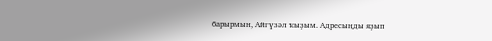барырмын, Айгүзәл ҡыҙым. Адресыңды яҙып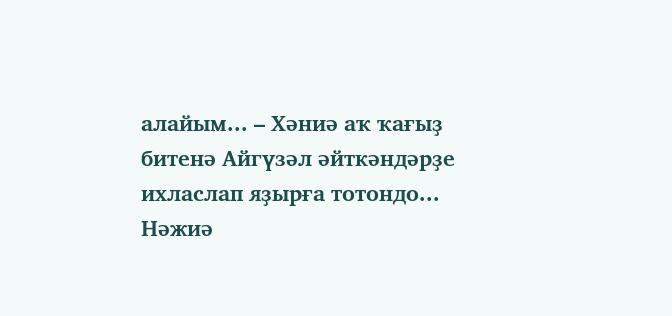алайым... – Хәниә аҡ ҡағыҙ битенә Айгүзәл әйткәндәрҙе ихласлап яҙырға тотондо...
Нәжиә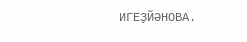ИГЕҘЙӘНОВА.